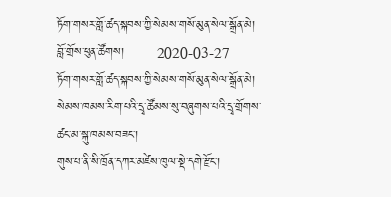ཏོག་གསར་གློ་ཚད་སྐབས་ཀྱི་སེམས་གསོ་མུན་སེལ་སྒྲོན་མེ།
བློ་གྲོས་ཕུན་ཚོགས།        2020-03-27
ཏོག་གསར་གློ་ཚད་སྐབས་ཀྱི་སེམས་གསོ་མུན་སེལ་སྒྲོན་མེ།
སེམས་ཁམས་རིག་པའི་དྲྭ་ཚོམས་སུ་བཞུགས་པའི་དྲྭ་གྲོགས་ཚང་མ་སྐུ་ཁམས་བཟང་།
གུས་པ་ནི་སི་ཁྲོན་དཀར་མཛེས་ཁུལ་སྡེ་དགེ་རྫོང་།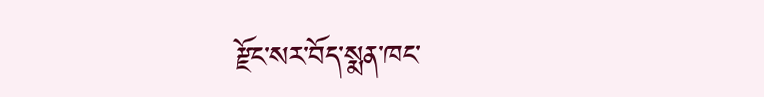རྫོང་སར་བོད་སྨན་ཁང་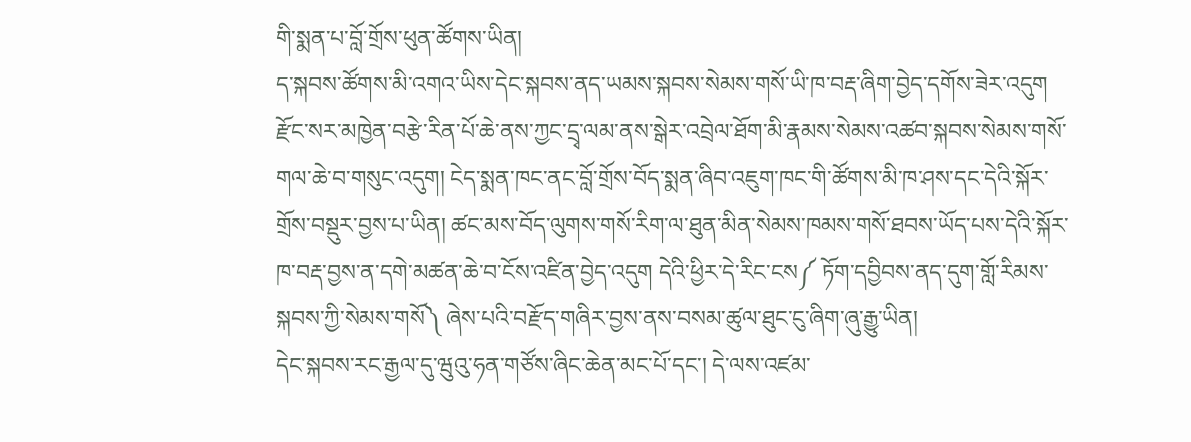གི་སྨན་པ་བློ་གྲོས་ཕུན་ཚོགས་ཡིན།
ད་སྐབས་ཚོགས་མི་འགའ་ཡིས་དེང་སྐབས་ནད་ཡམས་སྐབས་སེམས་གསོ་ཡི་ཁ་བརྡ་ཞིག་བྱེད་དགོས་ཟེར་འདུག རྫོང་སར་མཁྱེན་བརྩེ་རིན་པོ་ཆེ་ནས་ཀྱང་དྲྭ་ལམ་ནས་སྒེར་འབྲེལ་ཐོག་མི་རྣམས་སེམས་འཚབ་སྐབས་སེམས་གསོ་གལ་ཆེ་བ་གསུང་འདུག། ངེད་སྨན་ཁང་ནང་བློ་གྲོས་བོད་སྨན་ཞིབ་འཇུག་ཁང་གི་ཚོགས་མི་ཁ་ཤས་དང་དེའི་སྐོར་གྲོས་བསྡུར་བྱས་པ་ཡིན། ཚང་མས་བོད་ལུགས་གསོ་རིག་ལ་ཐུན་མིན་སེམས་ཁམས་གསོ་ཐབས་ཡོད་པས་དེའི་སྐོར་ཁ་བརྡ་བྱས་ན་དགེ་མཚན་ཆེ་བ་ངོས་འཛིན་བྱེད་འདུག དེའི་ཕྱིར་དེ་རིང་ངས༼ ཏོག་དབྱིབས་ནད་དུག་གློ་རིམས་སྐབས་ཀྱི་སེམས་གསོ༽ ཞེས་པའི་བརྫོད་གཞིར་བྱས་ནས་བསམ་ཚུལ་ཐུང་ངུ་ཞིག་ཞུ་རྒྱུ་ཡིན།
དེང་སྐབས་རང་རྒྱལ་དུ་ཝུའུ་ཧན་གཙོས་ཞིང་ཆེན་མང་པོ་དང་། དེ་ལས་འཛམ་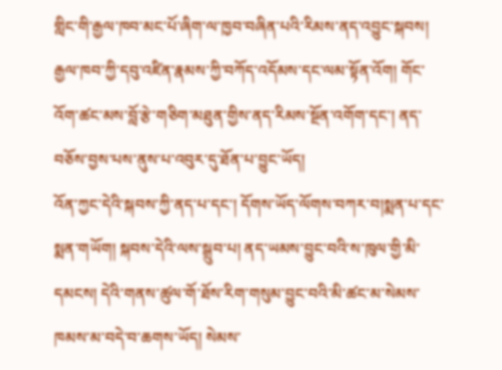གླིང་གི་རྒྱལ་ཁབ་མང་པོ་ཞིག་ལ་ཁྱབ་བཞིན་པའི་རིམས་ནད་འབྱུང་སྐབས། རྒྱལ་ཁབ་ཀྱི་དབུ་འཛིན་རྣམས་ཀྱི་བཀོད་འདོམས་དང་ལམ་སྟོན་འོག། གོང་འོག་ཚང་མས་བློ་རྩེ་གཅིག་མཐུན་གྱིས་ནད་རིམས་སྔོན་འགོག་དང་། ནད་བཅོས་བྱས་པས་ནུས་པ་འབུར་དུ་ཐོན་པ་བྱུང་ཡོད།
འོན་ཀྱང་དེའི་སྐབས་ཀྱི་ནད་པ་དང་། དོགས་ཡོད་ལོགས་བཀར་བ།སྨན་པ་དང་སྨན་གཡོག། སྐབས་དེའི་ལས་སྒྲུབ་པ། ནད་ཡམས་བྱུང་བའི་ས་ཁུལ་གྱི་མི་དམངས། དེའི་གནས་ཚུལ་གོ་ཐོས་རིག་གསུམ་བྱུང་བའི་མི་ཚང་མ་སེམས་ཁམས་མ་བདེ་བ་ཆགས་ཡོད། སེམས་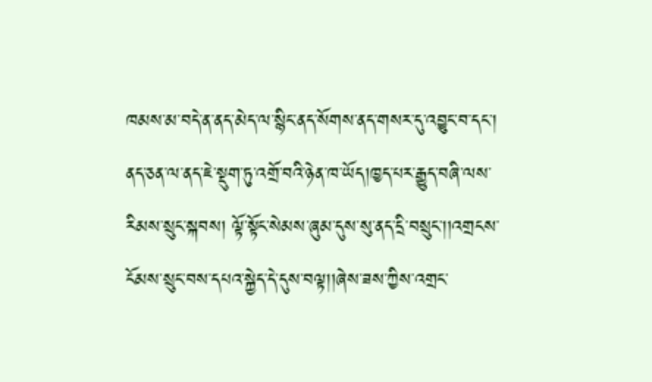ཁམས་མ་བདེ་ན་ནད་མེད་ལ་སྙིང་ནད་སོགས་ནད་གསར་དུ་འབྱུང་བ་དང་། ནད་ཅན་ལ་ནད་ཇེ་སྡུག་ཏུ་འགྲོ་བའི་ཉེན་ཁ་ཡོད།ཁྱད་པར་རྒྱུད་བཞི་ལས་རིམས་སྲུང་སྐབས། ལྟོ་སྟོང་སེམས་ཞུམ་དུས་སུ་ནད་དྲི་བསྲུང་།།འགྲངས་ངོམས་སྲུང་བས་དཔའ་སྐྱེད་དེ་དུས་བལྟ།།ཞེས་ཟས་ཀྱིས་འགྲང་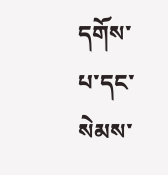དགོས་པ་དང་སེམས་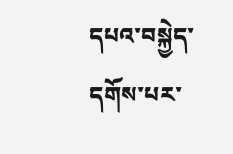དཔའ་བསྐྱེད་དགོས་པར་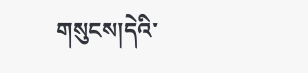གསུངས།དེའི་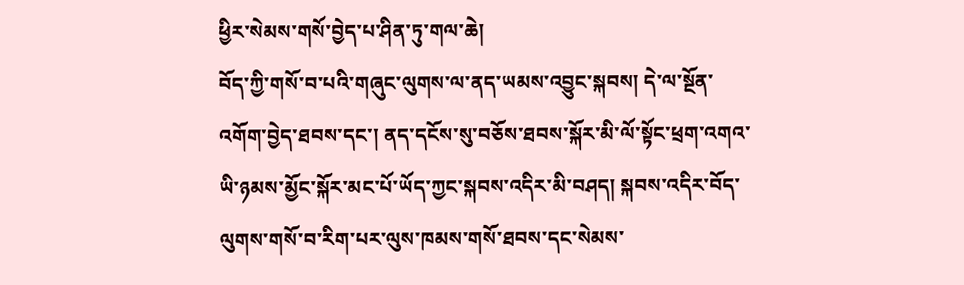ཕྱིར་སེམས་གསོ་བྱེད་པ་ཤིན་ཏུ་གལ་ཆེ།
བོད་ཀྱི་གསོ་བ་པའི་གཞུང་ལུགས་ལ་ནད་ཡམས་འབྱུང་སྐབས། དེ་ལ་སྔོན་འགོག་བྱེད་ཐབས་དང་། ནད་དངོས་སུ་བཅོས་ཐབས་སྐོར་མི་ལོ་སྟོང་ཕྲག་འགའ་ཡི་ཉམས་མྱོང་སྐོར་མང་པོ་ཡོད་ཀྱང་སྐབས་འདིར་མི་བཤད། སྐབས་འདིར་བོད་ལུགས་གསོ་བ་རིག་པར་ལུས་ཁམས་གསོ་ཐབས་དང་སེམས་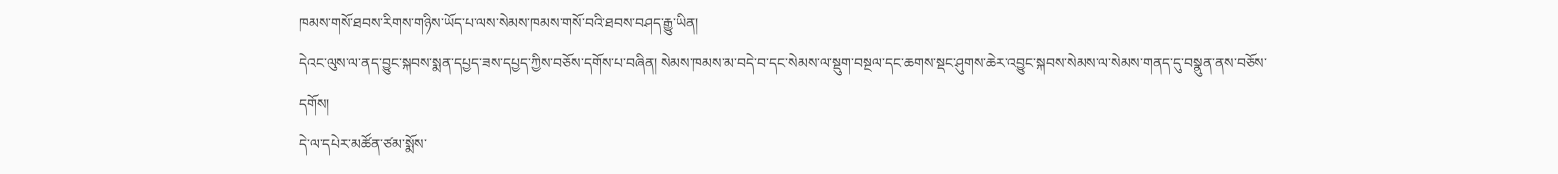ཁམས་གསོ་ཐབས་རིགས་གཉིས་ཡོད་པ་ལས་སེམས་ཁམས་གསོ་བའི་ཐབས་བཤད་རྒྱུ་ཡིན།
དེའང་ལུས་ལ་ནད་བྱུང་སྐབས་སྨན་དཔྱད་ཟས་དཔྱད་ཀྱིས་བཅོས་དགོས་པ་བཞིན། སེམས་ཁམས་མ་བདེ་བ་དང་སེམས་ལ་སྡུག་བསྔལ་དང་ཆགས་སྡང་ཤུགས་ཆེར་འབྱུང་སྐབས་སེམས་ལ་སེམས་གནད་དུ་བསྣུན་ནས་བཅོས་དགོས།
དེ་ལ་དཔེར་མཚོན་ཙམ་སྨོས་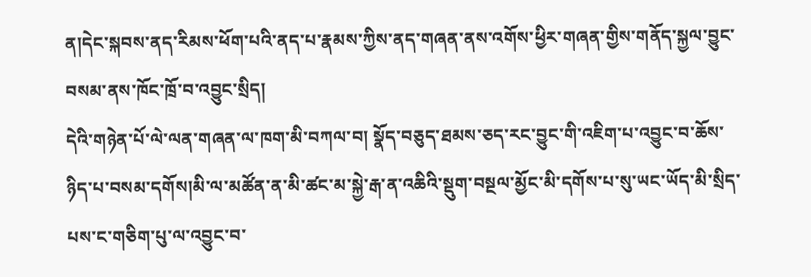ན།དེང་སྐབས་ནད་རིམས་ཕོག་པའི་ནད་པ་རྣམས་ཀྱིས་ནད་གཞན་ནས་འགོས་ཕྱིར་གཞན་གྱིས་གནོད་སྐྱལ་བྱུང་བསམ་ནས་ཁོང་ཁྲོ་བ་འབྱུང་སྲིད།
དེའི་གཉེན་པོ་ལེ་ལན་གཞན་ལ་ཁག་མི་བཀལ་བ། སྣོད་བཅུད་ཐམས་ཅད་རང་བྱུང་གི་འཇིག་པ་འབྱུང་བ་ཆོས་ཉིད་པ་བསམ་དགོས།མི་ལ་མཚོན་ན་མི་ཚང་མ་སྐྱེ་རྒ་ན་འཆིའི་སྡུག་བསྔལ་མྱོང་མི་དགོས་པ་སུ་ཡང་ཡོད་མི་སྲིད་པས་ང་གཅིག་པུ་ལ་འབྱུང་བ་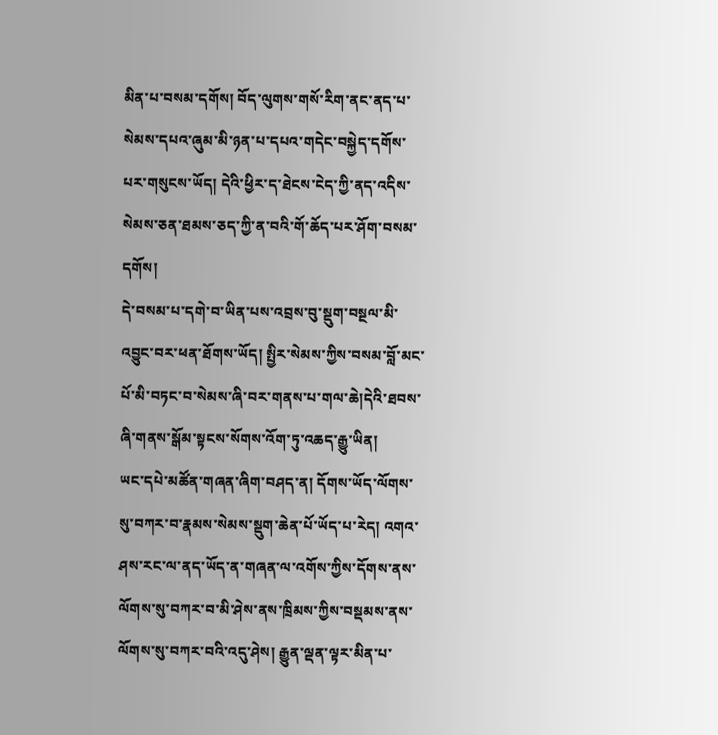མིན་པ་བསམ་དགོས། བོད་ལུགས་གསོ་རིག་ནང་ནད་པ་སེམས་དཔའ་ཞུམ་མི་ཉན་པ་དཔའ་གདེང་བསྐྱེད་དགོས་པར་གསུངས་ཡོད། དེའི་ཕྱིར་ད་ཐེངས་ངེད་ཀྱི་ནད་འདིས་སེམས་ཅན་ཐམས་ཅད་ཀྱི་ན་བའི་གོ་ཆོད་པར་ཤོག་བསམ་དགོས།
དེ་བསམ་པ་དགེ་བ་ཡིན་པས་འབྲས་བུ་སྡུག་བསྔལ་མི་འབྱུང་བར་ཕན་ཐོགས་ཡོད། སྤྱིར་སེམས་ཀྱིས་བསམ་བློ་མང་པོ་མི་བཏང་བ་སེམས་ཞི་བར་གནས་པ་གལ་ཆེ།དེའི་ཐབས་ཞི་གནས་སྒོམ་སྟངས་སོགས་འོག་ཏུ་འཆད་རྒྱུ་ཡིན།
ཡང་དཔེ་མཚོན་གཞན་ཞིག་བཤད་ན། དོགས་ཡོད་ལོགས་སུ་བཀར་བ་རྣམས་སེམས་སྡུག་ཆེན་པོ་ཡོད་པ་རེད། འགའ་ཤས་རང་ལ་ནད་ཡོད་ན་གཞན་ལ་འགོས་ཀྱིས་དོགས་ནས་ལོགས་སུ་བཀར་བ་མི་ཤེས་ནས་ཁྲིམས་ཀྱིས་བསྡམས་ནས་ལོགས་སུ་བཀར་བའི་འདུ་ཤེས། རྒྱུན་ལྡན་ལྟར་མིན་པ་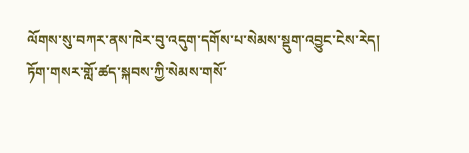ལོགས་སུ་བཀར་ནས་ཁེར་བུ་འདུག་དགོས་པ་སེམས་སྡུག་འབྱུང་ངེས་རེད།
ཏོག་གསར་གློ་ཚད་སྐབས་ཀྱི་སེམས་གསོ་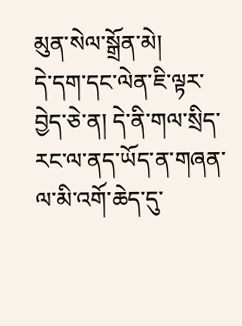མུན་སེལ་སྒྲོན་མེ།
དེ་དག་དང་ལེན་ཇི་ལྟར་བྱེད་ཅེ་ན། དེ་ནི་གལ་སྲིད་རང་ལ་ནད་ཡོད་ན་གཞན་ལ་མི་འགོ་ཆེད་དུ་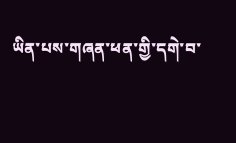ཡིན་པས་གཞན་ཕན་གྱི་དགེ་བ་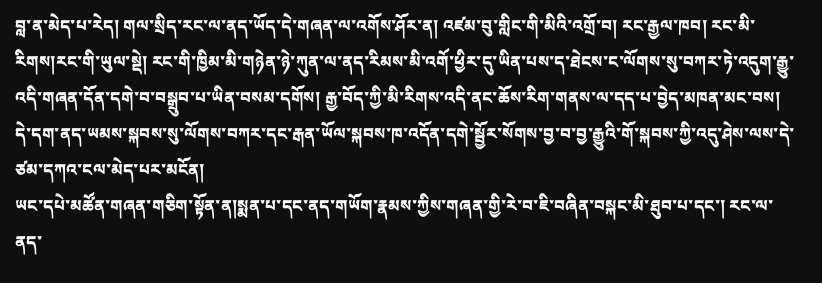བླ་ན་མེད་པ་རེད། གལ་སྲིད་རང་ལ་ནད་ཡོད་དེ་གཞན་ལ་འགོས་ཤོར་ན། འཛམ་བུ་གླིང་གི་མིའི་འགྲོ་བ། རང་རྒྱལ་ཁབ། རང་མི་རིགས།རང་གི་ཡུལ་སྡེ། རང་གི་ཁྱིམ་མི་གཉེན་ཉེ་ཀུན་ལ་ནད་རིམས་མི་འགོ་ཕྱིར་དུ་ཡིན་པས་ད་ཐེངས་ང་ལོགས་སུ་བཀར་ཏེ་འདུག་རྒྱུ་འདི་གཞན་དོན་དགེ་བ་བསྒྲུབ་པ་ཡིན་བསམ་དགོས། རྒྱ་བོད་ཀྱི་མི་རིགས་འདི་ནང་ཆོས་རིག་གནས་ལ་དད་པ་བྱེད་མཁན་མང་བས། དེ་དག་ནད་ཡམས་སྐབས་སུ་ལོགས་བཀར་དང་རྒན་ཡོལ་སྐབས་ཁ་འདོན་དགེ་སྦྱོར་སོགས་བྱ་བ་བྱ་རྒྱུའི་གོ་སྐབས་ཀྱི་འདུ་ཤེས་ལས་དེ་ཙམ་དཀའ་ངལ་མེད་པར་མངོན།
ཡང་དཔེ་མཚོན་གཞན་གཅིག་སྟོན་ན།སྨན་པ་དང་ནད་གཡོག་རྣམས་ཀྱིས་གཞན་གྱི་རེ་བ་ཇི་བཞིན་བསྐང་མི་ཐུབ་པ་དང་། རང་ལ་ནད་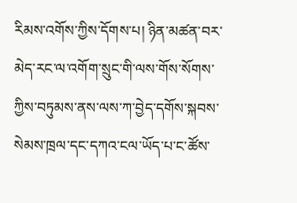རིམས་འགོས་ཀྱིས་དོགས་པ། ཉིན་མཚན་བར་མེད་རང་ལ་འགོག་སྲུང་གི་ལས་གོས་སོགས་ཀྱིས་བཏུམས་ནས་ལས་ཀ་བྱེད་དགོས་སྐབས་སེམས་ཁྲལ་དང་དཀའ་ངལ་ཡོད་པ་ང་ཚོས་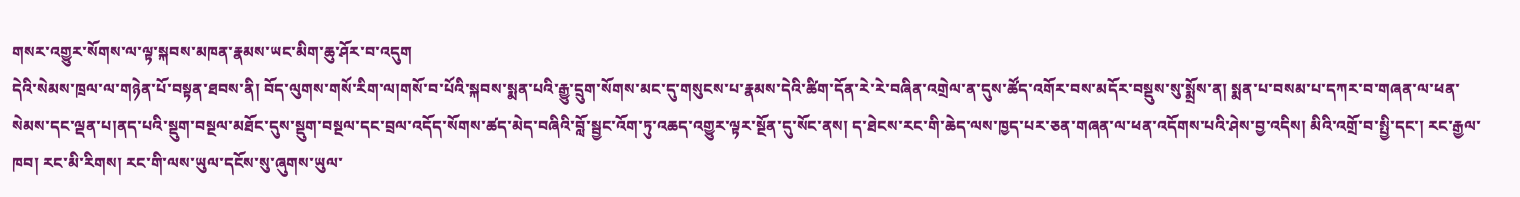གསར་འགྱུར་སོགས་ལ་ལྟ་སྐབས་མཁན་རྣམས་ཡང་མིག་ཆུ་ཤོར་བ་འདུག
དེའི་སེམས་ཁྲལ་ལ་གཉེན་པོ་བསྟན་ཐབས་ནི། བོད་ལུགས་གསོ་རིག་ལ།གསོ་བ་པོའི་སྐབས་སྨན་པའི་རྒྱུ་དྲུག་སོགས་མང་དུ་གསུངས་པ་རྣམས་དེའི་ཚིག་དོན་རེ་རེ་བཞིན་འགྲེལ་ན་དུས་ཚོད་འགོར་བས་མདོར་བསྡུས་སུ་སྨྲོས་ན། སྨན་པ་བསམ་པ་དཀར་བ་གཞན་ལ་ཕན་སེམས་དང་ལྡན་པ།ནད་པའི་སྡུག་བསྔལ་མཐོང་དུས་སྡུག་བསྔལ་དང་བྲལ་འདོད་སོགས་ཚད་མེད་བཞིའི་བློ་སྦྱང་འོག་ཏུ་འཆད་འགྱུར་ལྟར་སྔོན་དུ་སོང་ནས། ད་ཐེངས་རང་གི་ཆེད་ལས་ཁྱད་པར་ཅན་གཞན་ལ་ཕན་འདོགས་པའི་ཤེས་བྱ་འདིས། མིའི་འགྲོ་བ་སྤྱི་དང་། རང་རྒྱལ་ཁབ། རང་མི་རིགས། རང་གི་ལས་ཡུལ་དངོས་སུ་ཞུགས་ཡུལ་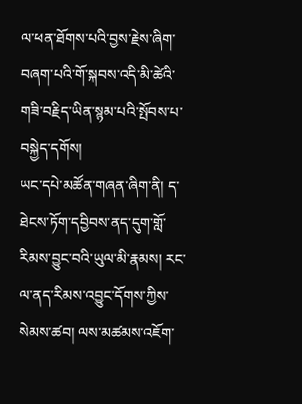ལ་ཕན་ཐོགས་པའི་བྱས་རྗེས་ཞིག་བཞག་པའི་གོ་སྐབས་འདི་མི་ཚེའི་གཟི་བརྗིད་ཡིན་སྙམ་པའི་སྤོབས་པ་བསྐྱེད་དགོས།
ཡང་དཔེ་མཚོན་གཞན་ཞིག་ནི། ད་ཐེངས་ཏོག་དབྱིབས་ནད་དུག་གློ་རིམས་བྱུང་བའི་ཡུལ་མི་རྣམས། རང་ལ་ནད་རིམས་འབྱུང་དོགས་ཀྱིས་སེམས་ཚབ། ལས་མཚམས་འཇོག་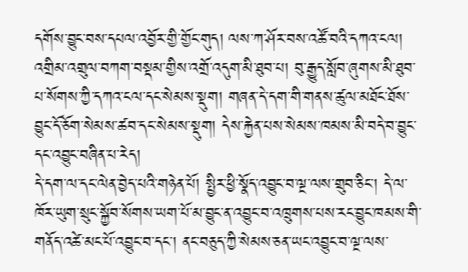དགོས་བྱུང་བས་དཔལ་འབྱོར་གྱི་གྱོང་གུད། ལས་ཀ་ཤོར་བས་འཚོ་བའི་དཀའ་ངལ། འགྲིམ་འགྲུལ་བཀག་བསྡམ་གྱིས་འགྲོ་འདུག་མི་ཐུབ་པ། བུ་རྒྱུད་སློབ་ཞུགས་མི་ཐུབ་པ་སོགས་ཀྱི་དཀའ་ངལ་དང་སེམས་སྡུག། གཞན་དེ་དག་གི་གནས་ཚུལ་མཐོང་ཐོས་བྱུང་དོ་ཅོག་སེམས་ཚབ་དང་སེམས་སྡུག། དེས་རྐྱེན་པས་སེམས་ཁམས་མི་བདེ་བ་བྱུང་དང་འབྱུང་བཞིན་པ་རེད།
དེ་དག་ལ་དང་ལེན་བྱེད་པའི་གཉེན་པོ། སྤྱིར་ཕྱི་སྣོད་འབྱུང་བ་ལྔ་ལས་གྲུབ་ཅིང་། དེ་ལ་ཁོར་ཡུག་སྲུང་སྐྱོབ་སོགས་ཡག་པོ་མ་བྱུང་ན་འབྱུང་བ་འཁྲུགས་པས་རང་བྱུང་ཁམས་གི་གནོད་འཚེ་མང་པོ་འབྱུང་བ་དང་། ནང་བཅུད་ཀྱི་སེམས་ཅན་ཡང་འབྱུང་བ་ལྔ་ལས་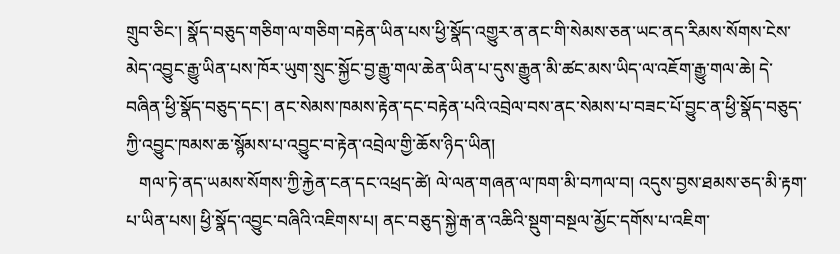གྲུབ་ཅིང་། སྣོད་བཅུད་གཅིག་ལ་གཅིག་བརྟེན་ཡིན་པས་ཕྱི་སྣོད་འགྱུར་ན་ནང་གི་སེམས་ཅན་ཡང་ནད་རིམས་སོགས་ངེས་མེད་འབྱུང་རྒྱུ་ཡིན་པས་ཁོར་ཡུག་སྲུང་སྐྱོང་བྱ་རྒྱུ་གལ་ཆེན་ཡིན་པ་དུས་རྒྱུན་མི་ཚང་མས་ཡིད་ལ་འཇོག་རྒྱུ་གལ་ཆེ། དེ་བཞིན་ཕྱི་སྣོད་བཅུད་དང་། ནང་སེམས་ཁམས་རྟེན་དང་བརྟེན་པའི་འབྲེལ་བས་ནང་སེམས་པ་བཟང་པོ་བྱུང་ན་ཕྱི་སྣོད་བཅུད་ཀྱི་འབྱུང་ཁམས་ཆ་སྙོམས་པ་འབྱུང་བ་རྟེན་འབྲེལ་གྱི་ཆོས་ཉིད་ཡིན།
   གལ་ཏེ་ནད་ཡམས་སོགས་ཀྱི་རྐྱེན་ངན་དང་འཕྲད་ཚེ། ལེ་ལན་གཞན་ལ་ཁག་མི་བཀལ་བ། འདུས་བྱས་ཐམས་ཅད་མི་རྟག་པ་ཡིན་པས། ཕྱི་སྣོད་འབྱུང་བཞིའི་འཇིགས་པ། ནང་བཅུད་སྐྱེ་རྒ་ན་འཆིའི་སྡུག་བསྔལ་མྱོང་དགོས་པ་འཇིག་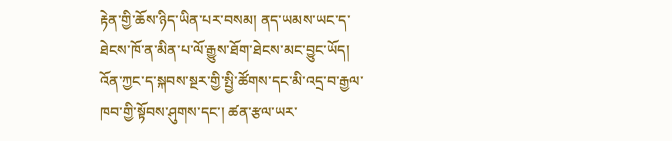རྟེན་གྱི་ཆོས་ཉིད་ཡིན་པར་བསམ། ནད་ཡམས་ཡང་ད་ཐེངས་ཁོ་ན་མིན་པ་ལོ་རྒྱུས་ཐོག་ཐེངས་མང་བྱུང་ཡོད། འོན་ཀྱང་ད་སྐབས་སྔར་གྱི་སྤྱི་ཚོགས་དང་མི་འདྲ་བ་རྒྱལ་ཁབ་གྱི་སྟོབས་ཤུགས་དང་། ཚན་རྩལ་ཡར་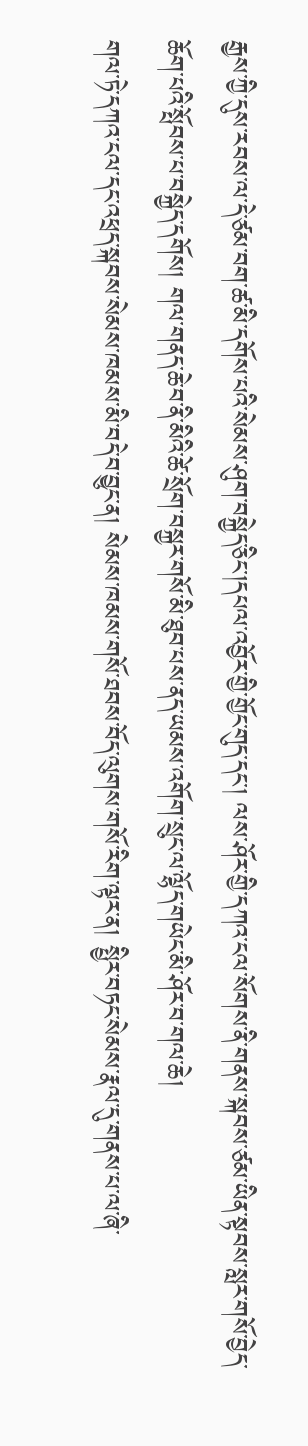རྒྱས་ཀྱི་དུས་རབས་ལ་དེ་ཙམ་བག་ཚ་མི་དགོས་པའི་སེམས་ཤུག་བསྐྱེད་ཅིང་།དཔལ་འབྱོར་གྱི་གྱོང་གུད་དང་། ལས་ཤོར་གྱི་དཀའ་ངལ་སོགས་ནི་གནས་སྐབས་ཙམ་ཡིན་སྟབས་སླར་གསོ་བྱེད་ཆོག་པའི་སྤོབས་པ་བསྐྱེད་དགོས། གལ་གནད་ཆེ་བ་ནི་མིའི་ཚེ་སྲོག་བསྐྱར་གསོ་མི་ཐུབ་པས་ནད་ཡམས་འགོག་སྲུང་ལ་ལྷོད་གཡེང་མི་ཤོར་བ་གལ་ཆེ།
གལ་ཏེ་དཀའ་ངལ་དང་འཕྲད་སྐབས་སེམས་ཁམས་མི་བདེ་བ་བྱུང་ན། སེམས་ཁམས་གསོ་ཐབས་བོད་ལུགས་གསོ་རིག་ལྟར་ན། སྤྱིར་བཏང་སེམས་རྣལ་དུ་གནས་པ་ལ་ཞི་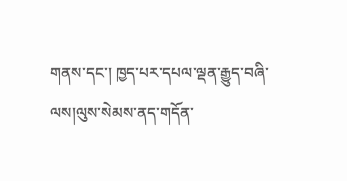གནས་དང་། ཁྱད་པར་དཔལ་ལྡན་རྒྱུད་བཞི་ལས།ལུས་སེམས་ནད་གདོན་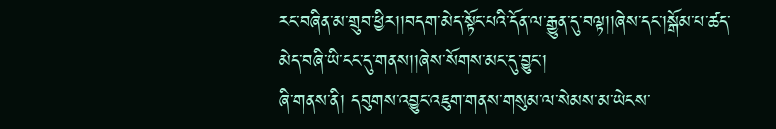རང་བཞིན་མ་གྲུབ་ཕྱིར།།བདག་མེད་སྟོང་པའི་དོན་ལ་རྒྱུན་དུ་བལྟ།།ཞེས་དང་།སྒོམ་པ་ཚད་མེད་བཞི་ཡི་ངང་དུ་གནས།།ཞེས་སོགས་མང་དུ་བྱུང་།
ཞི་གནས་ནི། དབུགས་འབྱུང་འཇུག་གནས་གསུམ་ལ་སེམས་མ་ཡེངས་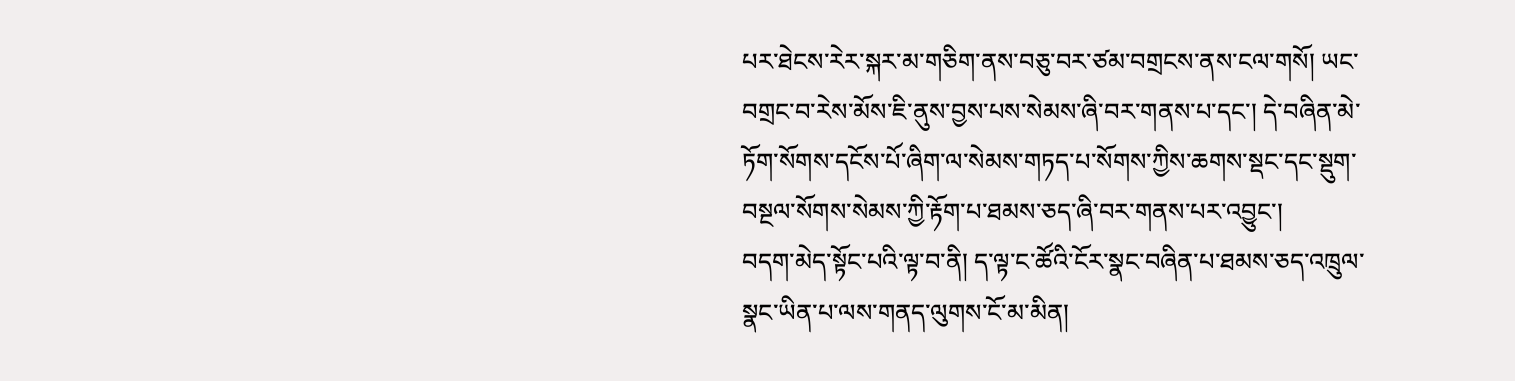པར་ཐེངས་རེར་སྐར་མ་གཅིག་ནས་བཅུ་བར་ཙམ་བགྲངས་ནས་ངལ་གསོ། ཡང་བགྲང་བ་རེས་མོས་ཇི་ནུས་བྱས་པས་སེམས་ཞི་བར་གནས་པ་དང་། དེ་བཞིན་མེ་ཏོག་སོགས་དངོས་པོ་ཞིག་ལ་སེམས་གཏད་པ་སོགས་ཀྱིས་ཆགས་སྡང་དང་སྡུག་བསྔལ་སོགས་སེམས་ཀྱི་རྟོག་པ་ཐམས་ཅད་ཞི་བར་གནས་པར་འབྱུང་།
བདག་མེད་སྟོང་པའི་ལྟ་བ་ནི། ད་ལྟ་ང་ཚོའི་ངོར་སྣང་བཞིན་པ་ཐམས་ཅད་འཁྲུལ་སྣང་ཡིན་པ་ལས་གནད་ལུགས་ངོ་མ་མིན།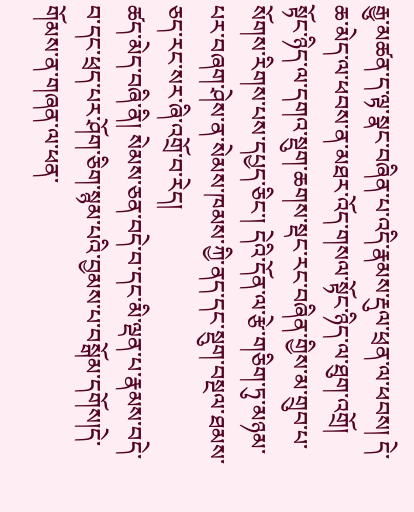རྒྱུ་མཚན་ད་ལྟ་སྣང་བཞིན་པ་འདི་རྣམས་རྡུལ་ཕྲན་ལ་ཕབས། དེ་ཆ་མེད་ལ་ཕབས་ན་མཐར་འོད་གསལ་སྟོང་ཉིད་ལ་ཐུག་འགྲོ། སྟོང་ཉིད་ལ་དགའ་སྡུག་ཆགས་སྡང་རང་བཞིན་གྱིས་མ་གྲུབ་པ་སོགས་རིགས་པས་དཔྱད་ཅིང་། དེའི་དོན་ལ་རྩེ་གཅིག་ཏུ་མཉམ་པར་བཞག་ཤེས་ན་སེམས་ཁམས་ཀྱི་ནད་དང་སྡུག་བསྔལ་ཐམས་ཅད་རང་སར་ཞི་འགྲོ་བ་རེད།
ཚད་མེད་བཞི་ནི། སེམས་ཅན་བདེ་བ་དང་མི་ལྡན་པ་རྣམས་བདེ་བ་དང་ཕྲད་པར་ཤོག་ཅིག་སྙམ་པའི་བྱམས་པ་བསྒོམ་དགོས།དེ་གོམས་ན་གཞན་ལ་ཕན་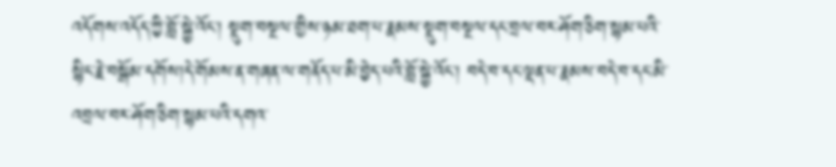འདོགས་འདོད་ཀྱི་བློ་སྐྱེ་འོང་། སྡུག་བསྔལ་གྱིས་ཉམ་ཐག་པ་རྣམས་སྡུག་བསྔལ་དང་བྲལ་བར་ཤོག་ཅིག་སྙམ་པའི་སྙིང་རྗེ་བསྒོམ་དགོས།དེ་གོམས་ན་གཞན་ལ་གནོད་པ་མི་བྱེད་པའི་བློ་སྐྱེ་འོང་། བདེ་བ་དང་ལྡན་པ་རྣམས་བདེ་བ་དང་མི་འབྲལ་བར་ཤོག་ཅིག་སྙམ་པའི་དགའ་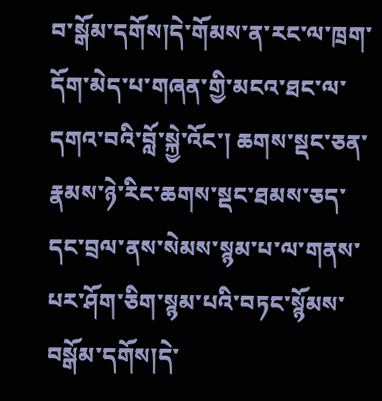བ་སྒོམ་དགོས།དེ་གོམས་ན་རང་ལ་ཁྲག་དོག་མེད་པ་གཞན་གྱི་མངའ་ཐང་ལ་དགའ་བའི་བློ་སྐྱེ་འོང་། ཆགས་སྡང་ཅན་རྣམས་ཉེ་རིང་ཆགས་སྡང་ཐམས་ཅད་དང་བྲལ་ནས་སེམས་སྙམ་པ་ལ་གནས་པར་ཤོག་ཅིག་སྙམ་པའི་བཏང་སྙོམས་བསྒོམ་དགོས།དེ་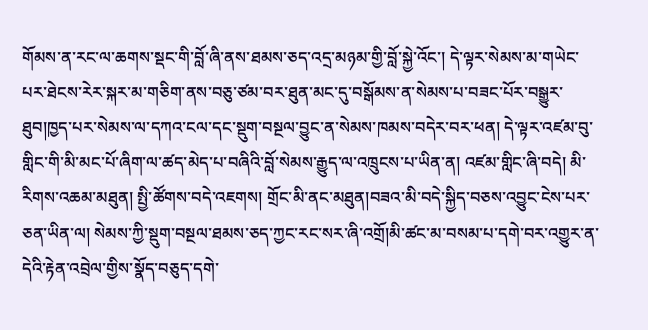གོམས་ན་རང་ལ་ཆགས་སྡང་གི་བློ་ཞི་ནས་ཐམས་ཅད་འདྲ་མཉམ་གྱི་བློ་སྐྱེ་འོང་། དེ་ལྟར་སེམས་མ་གཡེང་པར་ཐེངས་རེར་སྐར་མ་གཅིག་ནས་བཅུ་ཙམ་བར་ཐུན་མང་དུ་བསྒོམས་ན་སེམས་པ་བཟང་པོར་བསྒྱུར་ཐུབ།ཁྱད་པར་སེམས་ལ་དཀའ་ངལ་དང་སྡུག་བསྔལ་བྱུང་ན་སེམས་ཁམས་བདེར་བར་ཕན། དེ་ལྟར་འཛམ་བུ་གླིང་གི་མི་མང་པོ་ཞིག་ལ་ཚད་མེད་པ་བཞིའི་བློ་སེམས་རྒྱུད་ལ་འཁྲུངས་པ་ཡིན་ན། འཛམ་གླིང་ཞི་བདེ། མི་རིགས་འཆམ་མཐུན། སྤྱི་ཚོགས་བདེ་འཇགས། གྲོང་མི་ནང་མཐུན།བཟའ་མི་བདེ་སྐྱིད་བཅས་འབྱུང་ངེས་པར་ཅན་ཡིན་ལ། སེམས་ཀྱི་སྡུག་བསྔལ་ཐམས་ཅད་ཀྱང་རང་སར་ཞི་འགྲོ།མི་ཚང་མ་བསམ་པ་དགེ་བར་འགྱུར་ན་དེའི་རྟེན་འབྲེལ་གྱིས་སྣོད་བཅུད་དགེ་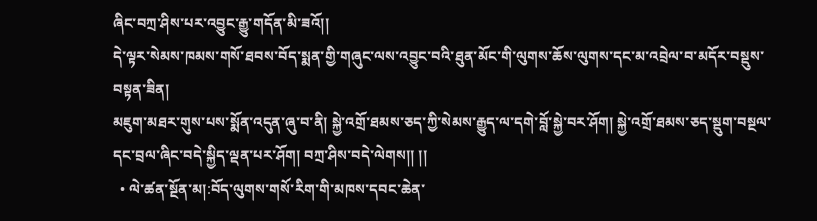ཞིང་བཀྲ་ཤིས་པར་འབྱུང་རྒྱུ་གདོན་མི་ཟའོ།།
དེ་ལྟར་སེམས་ཁམས་གསོ་ཐབས་བོད་སྨན་གྱི་གཞུང་ལས་འབྱུང་བའི་ཐུན་མོང་གི་ལུགས་ཆོས་ལུགས་དང་མ་འབྲེལ་བ་མདོར་བསྡུས་བསྟན་ཟིན།
མཇུག་མཐར་གུས་པས་སྨོན་འདུན་ཞུ་བ་ནི། སྐྱེ་འགྲོ་ཐམས་ཅད་ཀྱི་སེམས་རྒྱུད་ལ་དགེ་བློ་སྐྱེ་བར་ཤོག། སྐྱེ་འགྲོ་ཐམས་ཅད་སྡུག་བསྔལ་དང་བྲལ་ཞིང་བདེ་སྐྱིད་ལྡན་པར་ཤོག། བཀྲ་ཤིས་བདེ་ལེགས།། །།
  • ལེ་ཚན་སྔོན་མ།:བོད་ལུགས་གསོ་རིག་གི་མཁས་དབང་ཆེན་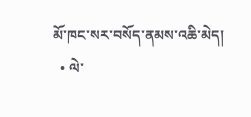མོ་ཁང་སར་བསོད་ནམས་འཆི་མེད།
  • ལེ་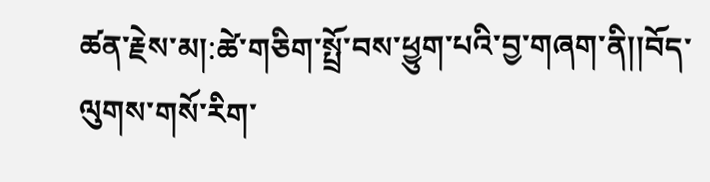ཚན་རྗེས་མ།:ཚེ་གཅིག་སྤྲོ་བས་ཕྱུག་པའི་བྱ་གཞག་ནི།།བོད་ལུགས་གསོ་རིག་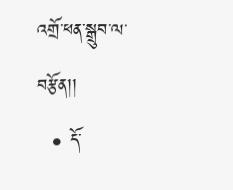འགྲོ་ཕན་སྒྲུབ་ལ་བརྩོན།།
  • དོ་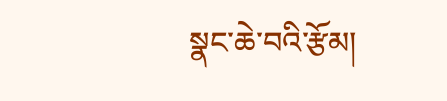སྣང་ཆེ་བའི་རྩོམ།